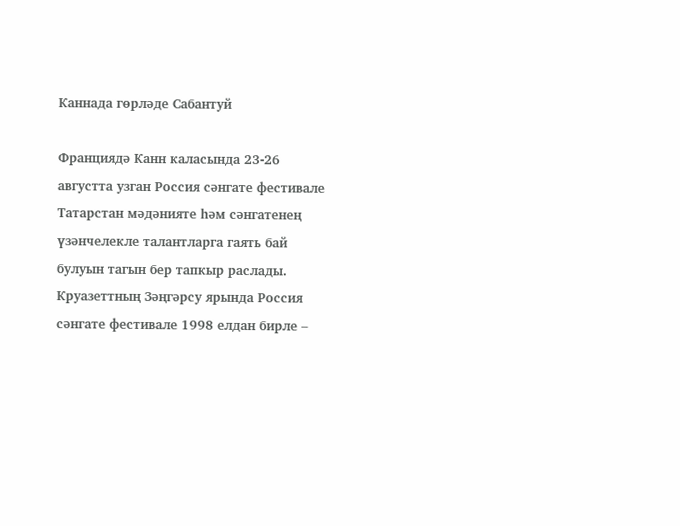Каннада гөрләде Сабантуй

Франциядә Канн каласында 23-26 августта узган Россия сәнгате фестивале Татарстан мәдәнияте һәм сәнгатенең үзәнчелекле талантларга гаять бай булуын тагын бер тапкыр раслады. Круазеттның Зәңгәрсу ярында Россия сәнгате фестивале 1998 елдан бирле –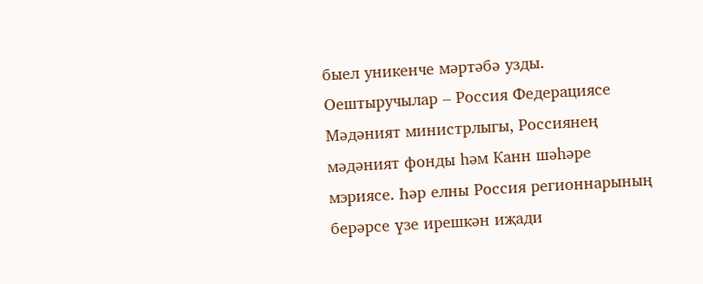быел уникенче мәртәбә узды. Оештыручылар – Россия Федерациясе Мәдәният министрлыгы, Россиянең мәдәният фонды һәм Канн шәһәре мэриясе. Һәр елны Россия регионнарының берәрсе үзе ирешкән иҗади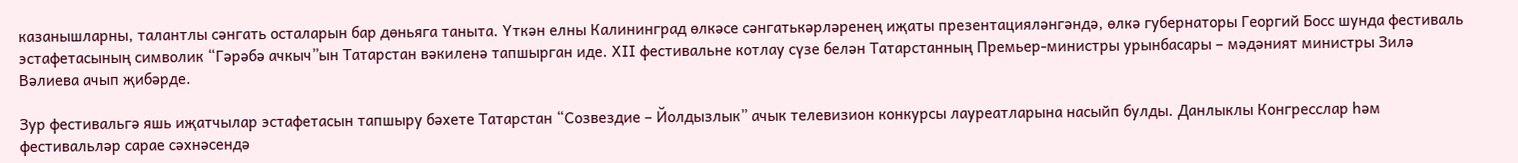казанышларны, талантлы сәнгать осталарын бар дөньяга таныта. Үткән елны Калининград өлкәсе сәнгатькәрләренең иҗаты презентацияләнгәндә, өлкә губернаторы Георгий Босс шунда фестиваль эстафетасының символик “Гәрәбә ачкыч”ын Татарстан вәкиленә тапшырган иде. XII фестивальне котлау сүзе белән Татарстанның Премьер-министры урынбасары – мәдәният министры Зилә Вәлиева ачып җибәрде.

Зур фестивальгә яшь иҗатчылар эстафетасын тапшыру бәхете Татарстан “Созвездие – Йолдызлык” ачык телевизион конкурсы лауреатларына насыйп булды. Данлыклы Конгресслар һәм фестивальләр сарае сәхнәсендә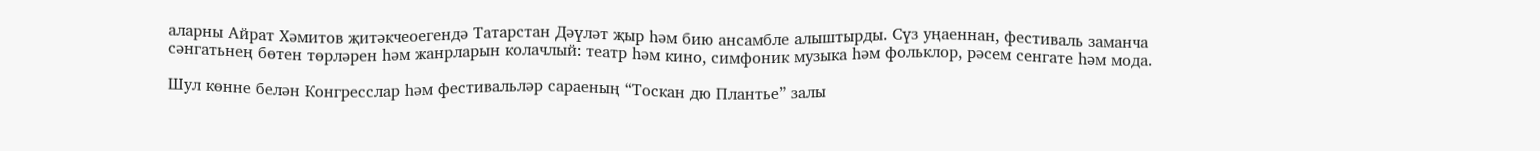аларны Айрат Хәмитов җитәкчеоегендә Татарстан Дәүләт җыр һәм бию ансамбле алыштырды. Сүз уңаеннан, фестиваль заманча сәнгатьнең бөтен төрләрен һәм жанрларын колачлый: театр һәм кино, симфоник музыка һәм фольклор, рәсем сенгате һәм мода.

Шул көнне белән Конгресслар һәм фестивальләр сараеның “Тоскан дю Плантье” залы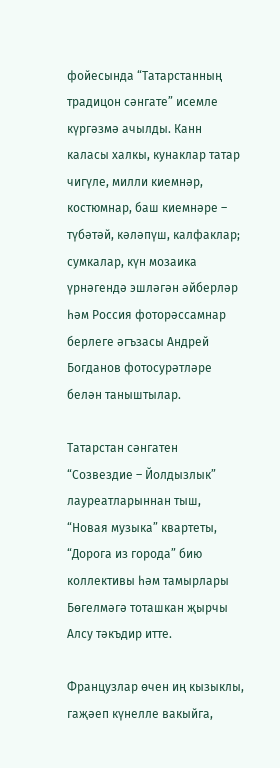фойесында “Татарстанның традицон сәнгате” исемле күргәзмә ачылды. Канн каласы халкы, кунаклар татар чигүле, милли киемнәр, костюмнар, баш киемнәре – түбәтәй, кәләпүш, калфаклар; сумкалар, күн мозаика үрнәгендә эшләгән әйберләр һәм Россия фоторәссамнар берлеге әгъзасы Андрей Богданов фотосурәтләре белән таныштылар.

Татарстан сәнгатен “Созвездие – Йолдызлык” лауреатларыннан тыш, “Новая музыка” квартеты, “Дорога из города” бию коллективы һәм тамырлары Бөгелмәгә тоташкан җырчы Алсу тәкъдир итте.

Французлар өчен иң кызыклы, гаҗәеп күнелле вакыйга,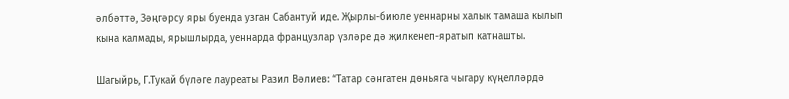әлбәттә, Зәңгәрсу яры буенда узган Сабантуй иде. Җырлы-биюле уеннарны халык тамаша кылып кына калмады, ярышлырда, уеннарда французлар үзләре дә җилкенеп-яратып катнашты.

Шагыйрь, Г.Тукай бүләге лауреаты Разил Вәлиев: “Татар сәнгатен дөньяга чыгару күңелләрдә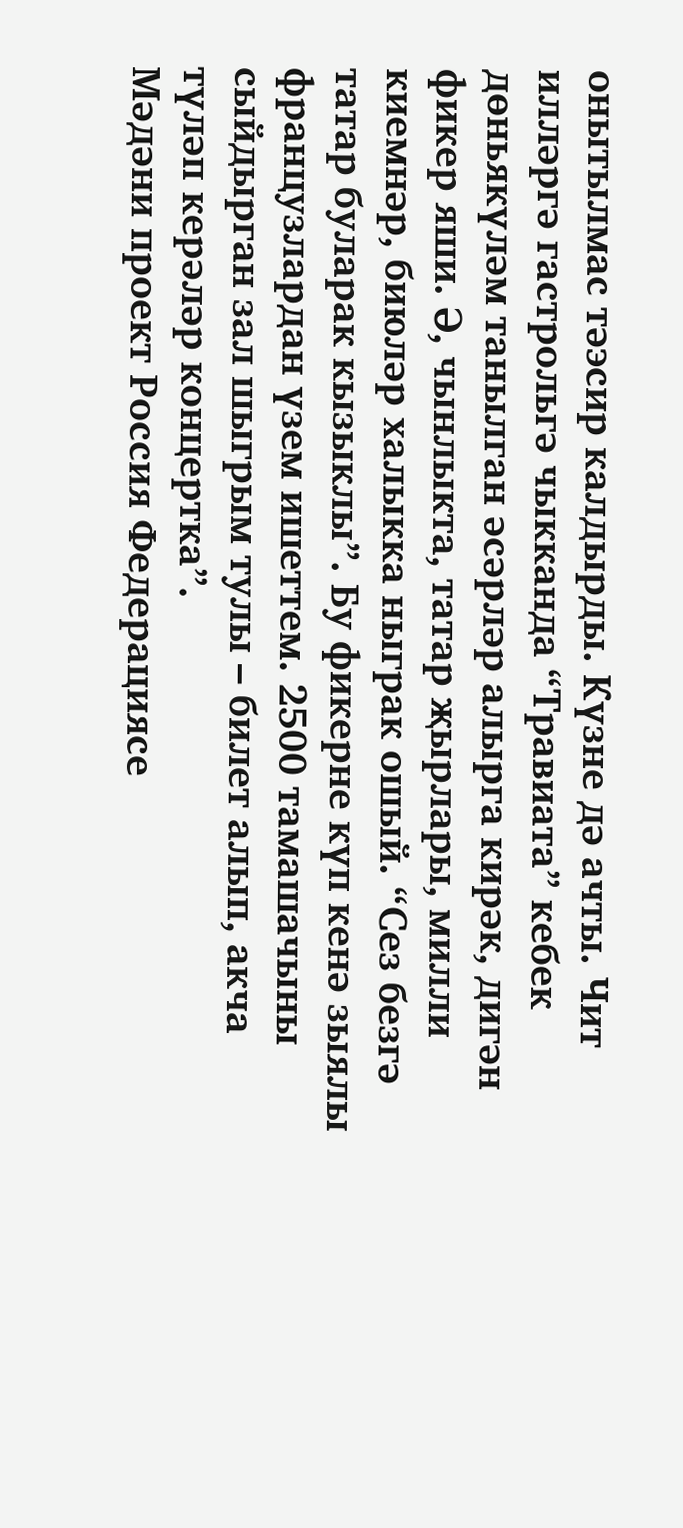онытылмас тәэсир калдырды. Күзне дә ачты. Чит илләргә гастрольгә чыкканда “Травиата” кебек дөньякүләм танылган әсәрләр алырга кирәк, дигән фикер яши. Ә, чынлыкта, татар җырлары, милли киемнәр, биюләр халыкка ныграк ошый. “Сез безгә татар буларак кызыклы”. Бу фикерне күп кенә зыялы французлардан үзем ишеттем. 2500 тамашачыны сыйдырган зал шыгрым тулы – билет алып, акча түләп керәләр концертка”.
Мәдәни проект Россия Федерациясе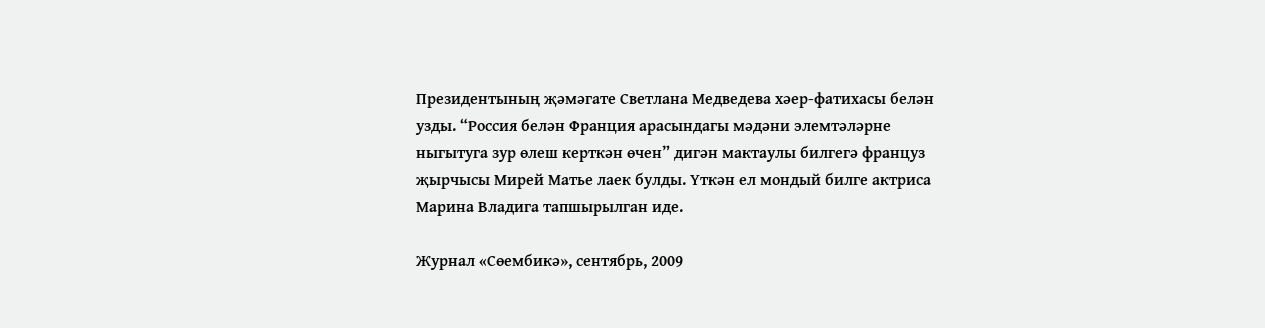Президентының җәмәгате Светлана Медведева хәер-фатихасы белән узды. “Россия белән Франция арасындагы мәдәни элемтәләрне ныгытуга зур өлеш керткән өчен” дигән мактаулы билгегә француз җырчысы Мирей Матье лаек булды. Үткән ел мондый билге актриса Марина Владига тапшырылган иде.

Журнал «Сөембикә», сентябрь, 2009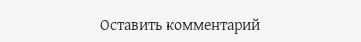Оставить комментарий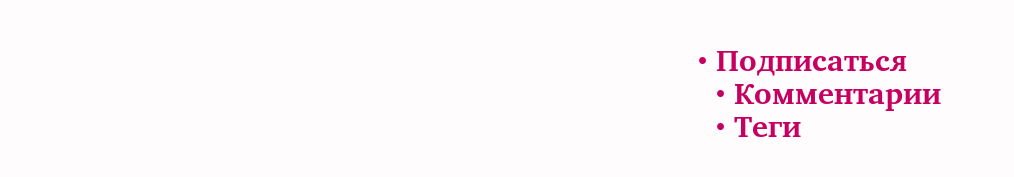• Подписаться
  • Комментарии
  • Теги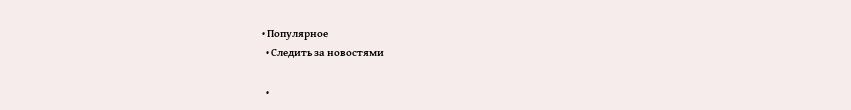• Популярное
  • Следить за новостями

  •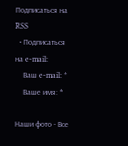Подписаться на RSS
  • Подписаться на e-mail:
    Ваш e-mail: *
    Ваше имя: *

Наши фото - Все